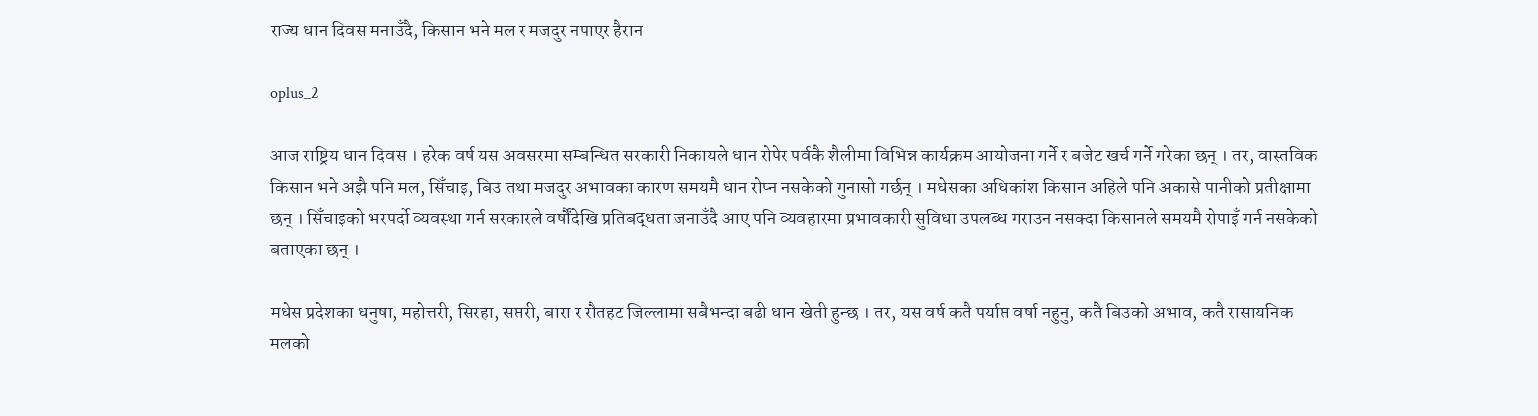राज्य धान दिवस मनाउँदै, किसान भने मल र मजदुर नपाएर हैरान

oplus_2

आज राष्ट्रिय धान दिवस । हरेक वर्ष यस अवसरमा सम्बन्धित सरकारी निकायले धान रोपेर पर्वकै शैलीमा विभिन्न कार्यक्रम आयोजना गर्ने र बजेट खर्च गर्ने गरेका छन् । तर, वास्तविक किसान भने अझै पनि मल, सिँचाइ, बिउ तथा मजदुर अभावका कारण समयमै धान रोप्न नसकेको गुनासो गर्छन् । मधेसका अधिकांश किसान अहिले पनि अकासे पानीको प्रतीक्षामा छन् । सिँचाइको भरपर्दो व्यवस्था गर्न सरकारले वर्षौंदेखि प्रतिबद्धता जनाउँदै आए पनि व्यवहारमा प्रभावकारी सुविधा उपलब्ध गराउन नसक्दा किसानले समयमै रोपाइँ गर्न नसकेको बताएका छन् ।

मधेस प्रदेशका धनुषा, महोत्तरी, सिरहा, सप्तरी, बारा र रौतहट जिल्लामा सबैभन्दा बढी धान खेती हुन्छ । तर, यस वर्ष कतै पर्याप्त वर्षा नहुनु, कतै बिउको अभाव, कतै रासायनिक मलको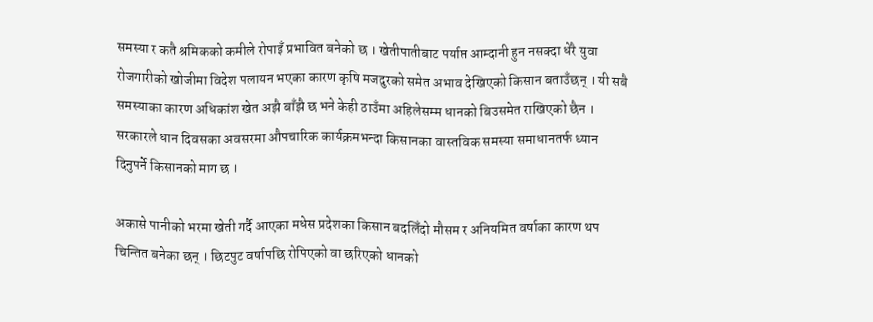समस्या र कतै श्रमिकको कमीले रोपाइँ प्रभावित बनेको छ । खेतीपातीबाट पर्याप्त आम्दानी हुन नसक्दा धेरै युवा रोजगारीको खोजीमा विदेश पलायन भएका कारण कृषि मजदुरको समेत अभाव देखिएको किसान बताउँछन् । यी सबै समस्याका कारण अधिकांश खेत अझै बाँझै छ भने केही ठाउँमा अहिलेसम्म धानको बिउसमेत राखिएको छैन । सरकारले धान दिवसका अवसरमा औपचारिक कार्यक्रमभन्दा किसानका वास्तविक समस्या समाधानतर्फ ध्यान दिनुपर्ने किसानको माग छ ।

अकासे पानीको भरमा खेती गर्दै आएका मधेस प्रदेशका किसान बदलिँदो मौसम र अनियमित वर्षाका कारण थप चिन्तित बनेका छन् । छिटपुट वर्षापछि रोपिएको वा छरिएको धानको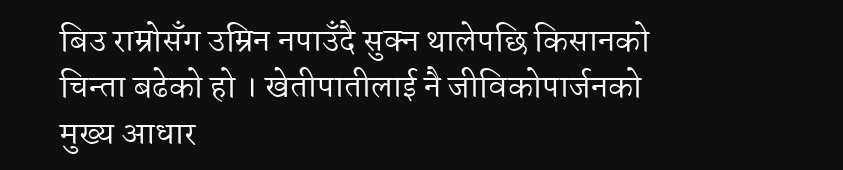बिउ राम्रोसँग उम्रिन नपाउँदै सुक्न थालेपछि किसानको चिन्ता बढेको हो । खेतीपातीलाई नै जीविकोपार्जनको मुख्य आधार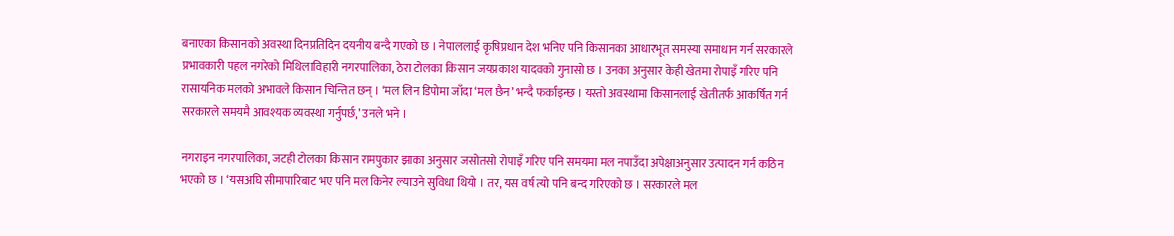बनाएका किसानको अवस्था दिनप्रतिदिन दयनीय बन्दै गएको छ । नेपाललाई कृषिप्रधान देश भनिए पनि किसानका आधारभूत समस्या समाधान गर्न सरकारले प्रभावकारी पहल नगरेको मिथिलाविहारी नगरपालिका, ठेरा टोलका किसान जयप्रकाश यादवको गुनासो छ । उनका अनुसार केही खेतमा रोपाइँ गरिए पनि रासायनिक मलको अभावले किसान चिन्तित छन् । ‘मल लिन डिपोमा जाँदा ‘मल छैन’ भन्दै फर्काइन्छ । यस्तो अवस्थामा किसानलाई खेतीतर्फ आकर्षित गर्न सरकारले समयमै आवश्यक व्यवस्था गर्नुपर्छ,’ उनले भने ।

नगराइन नगरपालिका, जटही टोलका किसान रामपुकार झाका अनुसार जसोतसो रोपाइँ गरिए पनि समयमा मल नपाउँदा अपेक्षाअनुसार उत्पादन गर्न कठिन भएको छ । ‘यसअघि सीमापारिबाट भए पनि मल किनेर ल्याउने सुविधा थियो । तर, यस वर्ष त्यो पनि बन्द गरिएको छ । सरकारले मल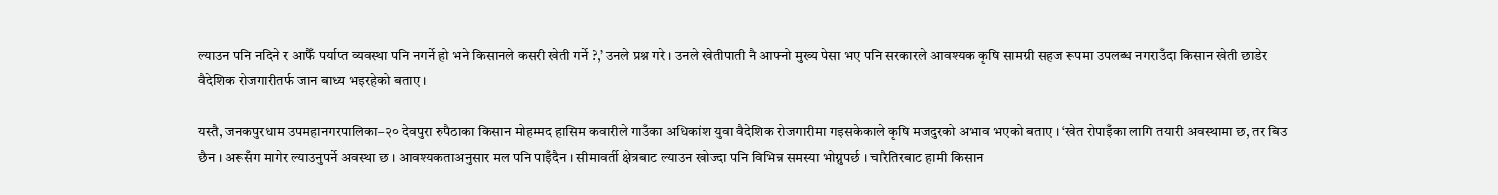ल्याउन पनि नदिने र आफैँ पर्याप्त व्यवस्था पनि नगर्ने हो भने किसानले कसरी खेती गर्ने ?,’ उनले प्रश्न गरे । उनले खेतीपाती नै आफ्नो मुख्य पेसा भए पनि सरकारले आवश्यक कृषि सामग्री सहज रूपमा उपलब्ध नगराउँदा किसान खेती छाडेर वैदेशिक रोजगारीतर्फ जान बाध्य भइरहेको बताए ।

यस्तै, जनकपुरधाम उपमहानगरपालिका–२० देवपुरा रुपैठाका किसान मोहम्मद हासिम कवारीले गाउँका अधिकांश युवा वैदेशिक रोजगारीमा गइसकेकाले कृषि मजदुरको अभाव भएको बताए । ‘खेत रोपाइँका लागि तयारी अवस्थामा छ, तर बिउ छैन । अरूसँग मागेर ल्याउनुपर्ने अवस्था छ । आवश्यकताअनुसार मल पनि पाइँदैन । सीमावर्ती क्षेत्रबाट ल्याउन खोज्दा पनि विभिन्न समस्या भोग्नुपर्छ । चारैतिरबाट हामी किसान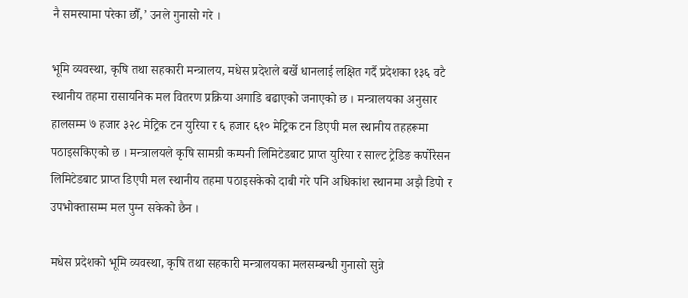नै समस्यामा परेका छौँ,’ उनले गुनासो गरे ।

भूमि व्यवस्था, कृषि तथा सहकारी मन्त्रालय, मधेस प्रदेशले बर्खे धानलाई लक्षित गर्दै प्रदेशका १३६ वटै स्थानीय तहमा रासायनिक मल वितरण प्रक्रिया अगाडि बढाएको जनाएको छ । मन्त्रालयका अनुसार हालसम्म ७ हजार ३२८ मेट्रिक टन युरिया र ६ हजार ६१० मेट्रिक टन डिएपी मल स्थानीय तहहरूमा पठाइसकिएको छ । मन्त्रालयले कृषि सामग्री कम्पनी लिमिटेडबाट प्राप्त युरिया र साल्ट ट्रेडिङ कर्पोरेसन लिमिटेडबाट प्राप्त डिएपी मल स्थानीय तहमा पठाइसकेको दाबी गरे पनि अधिकांश स्थानमा अझै डिपो र उपभोक्तासम्म मल पुग्न सकेको छैन ।

मधेस प्रदेशको भूमि व्यवस्था, कृषि तथा सहकारी मन्त्रालयका मलसम्बन्धी गुनासो सुन्ने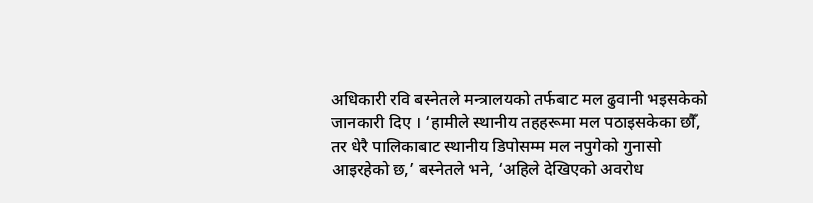अधिकारी रवि बस्नेतले मन्त्रालयको तर्फबाट मल ढुवानी भइसकेको जानकारी दिए । ‘हामीले स्थानीय तहहरूमा मल पठाइसकेका छौँ, तर धेरै पालिकाबाट स्थानीय डिपोसम्म मल नपुगेको गुनासो आइरहेको छ,’ बस्नेतले भने, ‘अहिले देखिएको अवरोध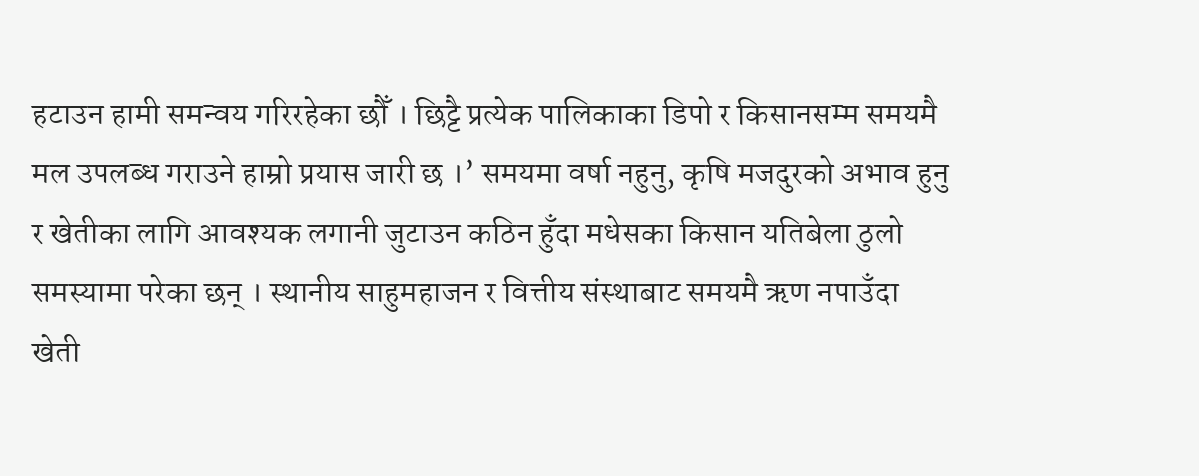हटाउन हामी समन्वय गरिरहेका छौँ । छिट्टै प्रत्येक पालिकाका डिपो र किसानसम्म समयमै मल उपलब्ध गराउने हाम्रो प्रयास जारी छ ।’ समयमा वर्षा नहुनु, कृषि मजदुरको अभाव हुनु र खेतीका लागि आवश्यक लगानी जुटाउन कठिन हुँदा मधेसका किसान यतिबेला ठुलो समस्यामा परेका छन् । स्थानीय साहुमहाजन र वित्तीय संस्थाबाट समयमै ऋण नपाउँदा खेती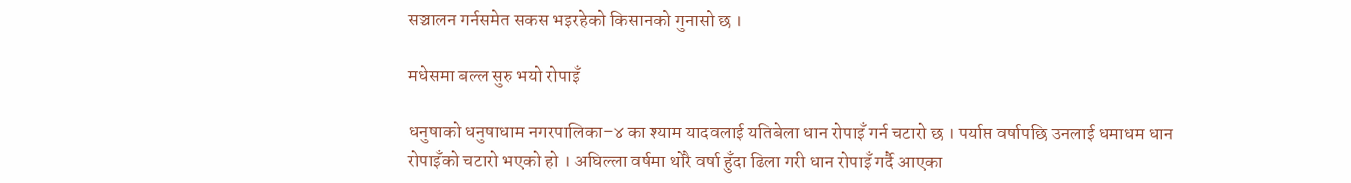सञ्चालन गर्नसमेत सकस भइरहेको किसानको गुनासो छ ।

मधेसमा बल्ल सुरु भयो रोपाइँ

धनुषाको धनुषाधाम नगरपालिका–४ का श्याम यादवलाई यतिबेला धान रोपाइँ गर्न चटारो छ । पर्याप्त वर्षापछि उनलाई धमाधम धान रोपाइँको चटारो भएको हो । अघिल्ला वर्षमा थोरै वर्षा हुँदा ढिला गरी धान रोपाइँ गर्दै आएका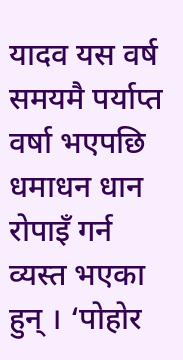यादव यस वर्ष समयमै पर्याप्त वर्षा भएपछि धमाधन धान रोपाइँ गर्न व्यस्त भएका हुन् । ‘पोहोर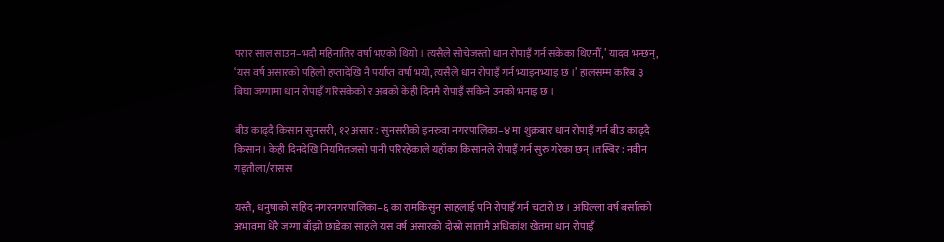परार साल साउन–भदौ महिनातिर वर्षा भएको थियो । त्यसैले सोचेजस्तो धान रोपाइँ गर्न सकेका थिएनौँ,’ यादव भन्छन्, ‘यस वर्ष असारको पहिलो हप्तादेखि नै पर्याप्त वर्षा भयो, त्यसैले धान रोपाइँ गर्न भ्याइनभ्याइ छ ।’ हालसम्म करिब ३ बिघा जग्गामा धान रोपाइँ गरिसकेको र अबको केही दिनमै रोपाइँ सकिने उनको भनाइ छ ।

बीउ काढ्दै किसान सुनसरी, १२ असार : सुनसरीको इनरुवा नगरपालिका–४ मा शुक्रबार धान रोपाइँ गर्न बीउ काढ्दै किसान। केही दिनदेखि नियमितजसो पानी परिरहेकाले यहाँका किसानले रोपाइँ गर्न सुरु गरेका छन् ।तस्बिर : नवीन गड्तौला/रासस

यस्तै, धनुषाको सहिद नगरनगरपालिका–६ का रामकिसुन साहलाई पनि रोपाइँ गर्न चटारो छ । अघिल्ला वर्ष बर्सात्को अभावमा धेरै जग्गा बाँझो छाडेका साहले यस वर्ष असारको दोस्रो सातामै अधिकांश खेतमा धान रोपाइँ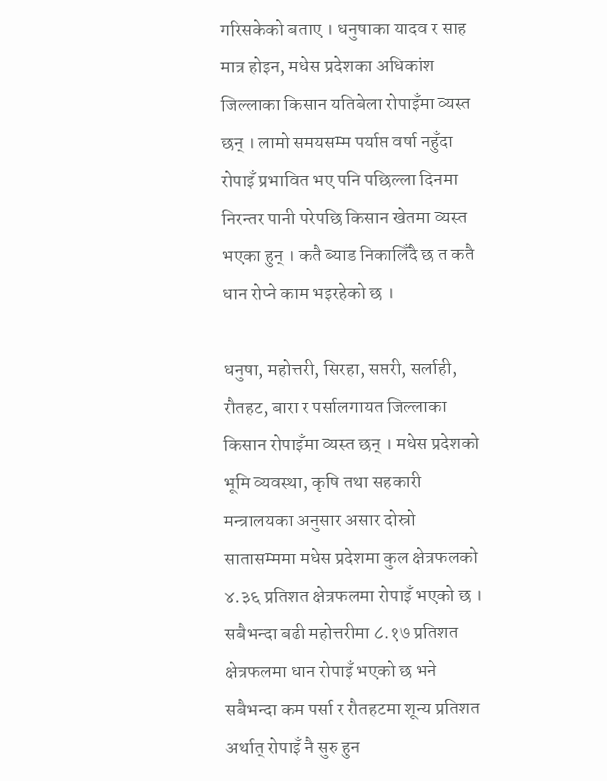गरिसकेको बताए । धनुषाका यादव र साह मात्र होइन, मधेस प्रदेशका अधिकांश जिल्लाका किसान यतिबेला रोपाइँमा व्यस्त छन् । लामो समयसम्म पर्याप्त वर्षा नहुँदा रोपाइँ प्रभावित भए पनि पछिल्ला दिनमा निरन्तर पानी परेपछि किसान खेतमा व्यस्त भएका हुन् । कतै ब्याड निकालिँदै छ त कतै धान रोप्ने काम भइरहेको छ ।

धनुषा, महोत्तरी, सिरहा, सप्तरी, सर्लाही, रौतहट, बारा र पर्सालगायत जिल्लाका किसान रोपाइँमा व्यस्त छन् । मधेस प्रदेशको भूमि व्यवस्था, कृषि तथा सहकारी मन्त्रालयका अनुसार असार दोस्रो सातासम्ममा मधेस प्रदेशमा कुल क्षेत्रफलको ४.३६ प्रतिशत क्षेत्रफलमा रोपाइँ भएको छ । सबैभन्दा बढी महोत्तरीमा ८.१७ प्रतिशत क्षेत्रफलमा धान रोपाइँ भएको छ भने सबैभन्दा कम पर्सा र रौतहटमा शून्य प्रतिशत अर्थात् रोपाइँ नै सुरु हुन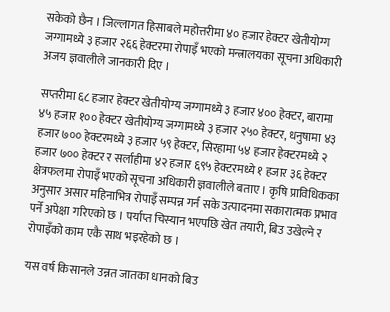सकेको छैन । जिल्लागत हिसाबले महोत्तरीमा ४० हजार हेक्टर खेतीयोग्ग जग्गामध्ये ३ हजार २६६ हेक्टरमा रोपाइँ भएको मन्त्रालयका सूचना अधिकारी अजय ज्ञवालीले जानकारी दिए ।

सप्तरीमा ६८ हजार हेक्टर खेतीयोग्य जग्गामध्ये ३ हजार ४०० हेक्टर, बारामा ४५ हजार १०० हेक्टर खेतीयोग्य जग्गामध्ये ३ हजार २५० हेक्टर, धनुषामा ४३ हजार ७०० हेक्टरमध्ये ३ हजार ५९ हेक्टर, सिरहामा ५४ हजार हेक्टरमध्ये २ हजार ७०० हेक्टर र सर्लाहीमा ४२ हजार ६९५ हेक्टरमध्ये १ हजार ३६ हेक्टर क्षेत्रफलमा रोपाइँ भएको सूचना अधिकारी ज्ञवालीले बताए । कृषि प्राविधिकका अनुसार असार महिनाभित्र रोपाइँ सम्पन्न गर्न सके उत्पादनमा सकारात्मक प्रभाव पर्ने अपेक्षा गरिएको छ । पर्याप्त चिस्यान भएपछि खेत तयारी, बिउ उखेल्ने र रोपाइँको काम एकै साथ भइरहेको छ ।

यस वर्ष किसानले उन्नत जातका धानको बिउ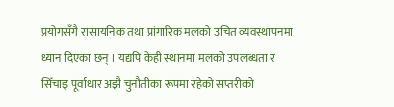प्रयोगसँगै रासायनिक तथा प्रांगारिक मलको उचित व्यवस्थापनमा ध्यान दिएका छन् । यद्यपि केही स्थानमा मलको उपलब्धता र सिँचाइ पूर्वाधार अझै चुनौतीका रूपमा रहेको सप्तरीको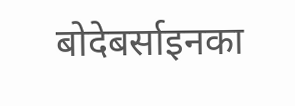बोदेबर्साइनका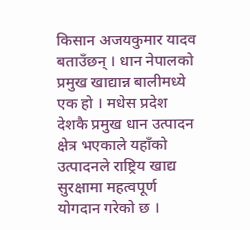किसान अजयकुमार यादव बताउँछन् । धान नेपालको प्रमुख खाद्यान्न बालीमध्ये एक हो । मधेस प्रदेश देशकै प्रमुख धान उत्पादन क्षेत्र भएकाले यहाँको उत्पादनले राष्ट्रिय खाद्य सुरक्षामा महत्वपूर्ण योगदान गरेको छ ।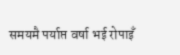समयमै पर्याप्त वर्षा भई रोपाइँ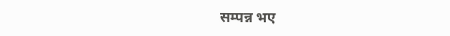सम्पन्न भए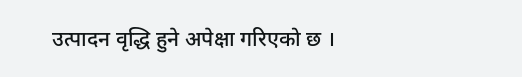उत्पादन वृद्धि हुने अपेक्षा गरिएको छ ।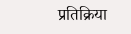प्रतिक्रिया